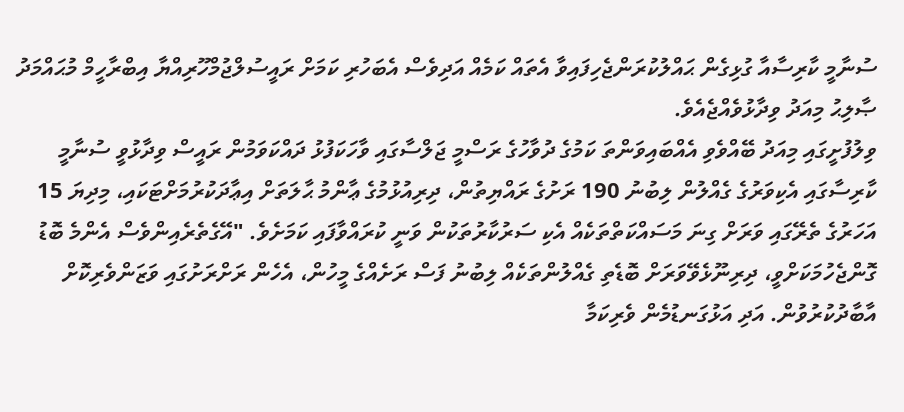ސުނާމީ ކާރިސާއާ ގުޅިގެން ޙައްލުކުރަންޖެހިފައިވާ އެތައް ކަމެއް އަދިވެސް އެބަހުރި ކަމަށް ރައީސުލްޖުމްހޫރިއްޔާ އިބްރާހީމް މުޙައްމަދު ޞާލިޙު މިއަދު ވިދާޅުވެއްޖެއެވެ.
ވިލުފުށީގައި މިއަދު ބޭއްވެވި އެއްބައިވަންތަ ކަމުގެ ދުވާހުގެ ރަސްމީ ޖަލްސާގައި ވާހަކަފުޅު ދައްކަވަމުން ރައީސް ވިދާޅުވީ ސުނާމީ ކާރިސާގައި އެކިވަރުގެ ގެއްލުން ލިބުނު 190 ރަށުގެ ރައްޔިތުން، ދިރިއުޅުމުގެ ޢާންމު ޙާލަތަށް އިޢާދަކުރުމަށްޓަކައި، މިދިޔަ 15 އަހަރުގެ ތެރޭގައި ވަރަށް ގިނަ މަސައްކަތްތަކެއް އެކި ސަރުކާރުތަކުން ވަނީ ކުރައްވާފައި ކަމަށެވެ. "އޭގެތެރެއިންވެސް އެންމެ ބޮޑު ގޮންޖެހުމަކަށްވީ، ދިރިނޫޅެވޭވަރަށް ބޮޑެތި ގެއްލުންތަކެއް ލިބުނު ފަސް ރަށެއްގެ މީހުން، އެހެން ރަށްރަށުގައި ވަޒަންވެރިކޮށް އާބާދުކުރުވުން. އަދި އަޅުގަނޑުމެން ވެރިކަމާ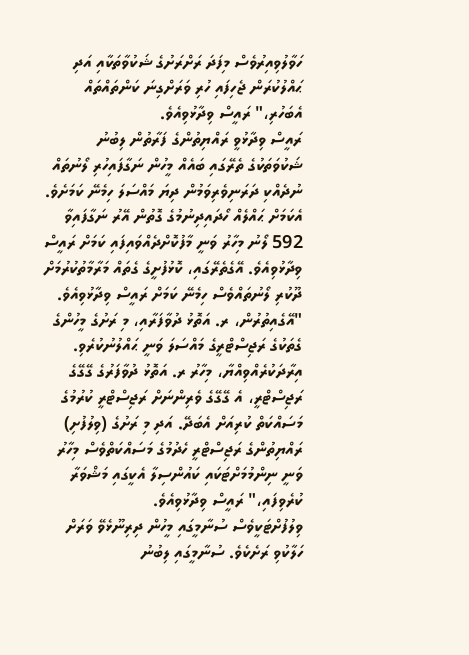ހަވާލުވިއިރުވެސް މިފަދަ ރަށްރަށުގެ ޝަކުވާތަކާއި އަދި ޙައްލުކުރަން ޖެހިފައި ހުރި ވަރަށްގިނަ ކަންތައްތައް އެބަހުރި،" ރައީސް ވިދާޅުވިއެވެ.
ރައީސް ވިދާޅުވީ ރައްޔިތުންގެ ފަރާތުން ލިބުނު ޝަކުވަތަކުގެ ތެރޭގައި ބައެއް މީހުން ނަގާފައިހުރި ލޯނުތައް ނުދެއްކި ދަރަނިވެރިވަމުން ދިޔަ މައްސަލަ ހިމެނޭ ކަމަށެވެ. އެކަމަށް ޙައްލެއް ހޯދައިދިނުމުގެ ގޮތުން އޭރު ނަގާފައިވާ 592 ލޯނު މިހާރު ވަނީ މާފުކޮށްދެއްވައިފައި ކަމަށް ރައީސް ވިދާޅުވިއެވެ. އޭގެތެރޭގައި، ކޮޅުފުށީގެ ގެތައް މަރާމާތުކުރުމަށް ދޫކުރި ލޯނުތައްވެސް ހިމެނޭ ކަމަށް ރައީސް ވިދާޅުވިއެވެ.
"އޭގެއިތުރުން، ރ. އަތޮޅު ދުވާފަރާއި، މި ރަށުގެ މީހުންގެ ގެތަކުގެ ރަޖިސްޓްރީގެ މައްސަލަ ވަނީ ޙައްލުނުކުރެވި. އިރާދަކުރެއްވިއްޔާ، މިހާރު ރ. އަތޮޅު ދުވާފަރުގެ ގޭގޭގެ ރަޖިސްޓްރީ، އެ ގޭގޭގެ ވެރިންނަށް ރަޖިސްޓްރީ ކުރުމުގެ މަސައްކަތް ކުރިއަށް އެބަދޭ. އަދި މި ރަށުގެ (ވިލުފުށި) ރައްޔިތުންގެ ރަޖިސްޓްރީ ހެދުމުގެ މަސައްކަތްވެސް މިހާރު ވަނީ ނިންމުމަށްޓަކައި ކައުންސިލާ އެކީގައި މަޝްވަރާ ކުރެވިފައި،" ރައީސް ވިދާޅުވިއެވެ.
ވިލުފުށްޓަކީވެސް ސުނާމީގައި މީހުން ދިރިނޫޅެވޭ ވަރަށް ހަލާކުވި ރަށެކެވެ. ސުނާމީގައި ލިބުނު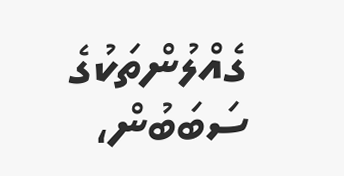ގެއްލުންތަކުގެ ސަބަބުން،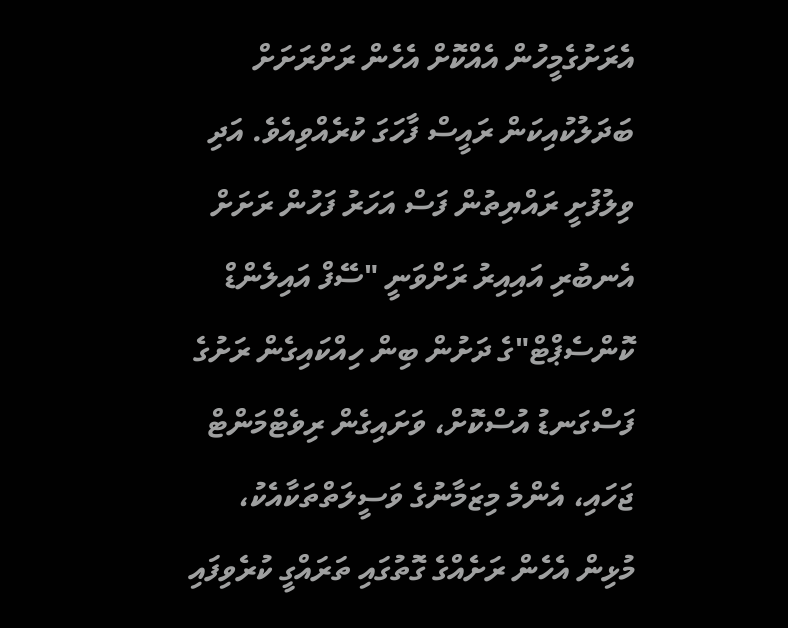އެރަށުގެމީހުން އެއްކޮށް އެހެން ރަށްރަށަށް ބަދަލުކުއިކަން ރައީސް ފާހަގަ ކުރެއްވިއެވެ. އަދި ވިލުފުށީ ރައްޔިތުން ފަސް އަހަރު ފަހުން ރަށަށް އެނބުރި އައިއިރު ރަށްވަނީ "ސޭފް އައިލެންޑް ކޮންސެޕްޓް"ގެ ދަށުން ބިން ހިއްކައިގެން ރަށުގެ ފަސްގަނޑު އުސްކޮށް، ވަށައިގެން ރިވެޓްމަންޓް ޖަހައި، އެންމެ މިޒަމާނުގެ ވަސީލަތްތަކާއެކު، މުޅިން އެހެން ރަށެއްގެ ގޮތުގައި ތަރައްގީ ކުރެވިފައި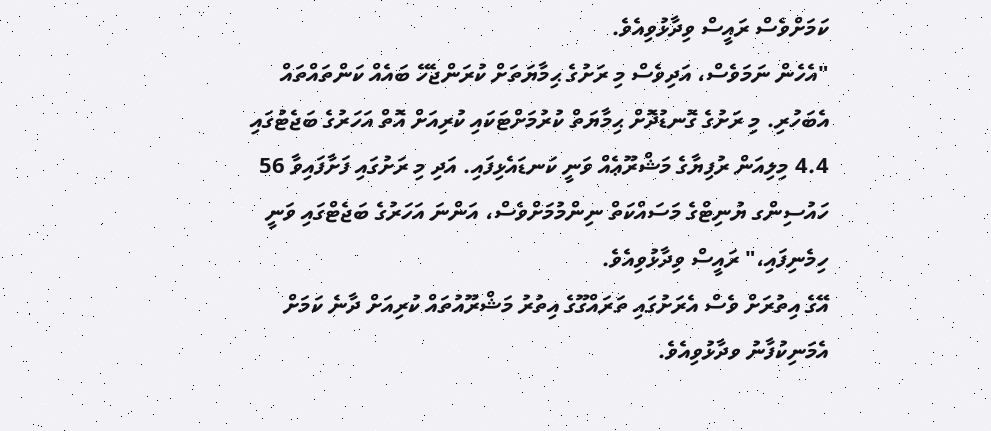ކަމަށްވެސް ރައީސް ވިދާޅުވިއެވެ.
"އެހެން ނަމަވެސް، އަދިވެސް މި ރަށުގެ ޙިމާޔަތަށް ކުރަންޖެހޭ ބައެއް ކަންތައްތައް އެބަހުރި. މި ރަށުގެ ގޮނޑުދޮށް ޙިމާޔަތް ކުރުމަށްޓަކައި ކުރިއަށް އޮތް އަހަރުގެ ބަޖެޓުގައި 4.4 މިލިއަން ރުފިޔާގެ މަޝްރޫޢެއް ވަނީ ކަނޑައެޅިފައި. އަދި މި ރަށުގައި ފަށާފައިވާ 56 ހައުސިންގ ޔުނިޓްގެ މަސައްކަތް ނިންމުމަށްވެސް، އަންނަ އަހަރުގެ ބަޖެޓްގައި ވަނީ ހިމެނިފައި،" ރައީސް ވިދާޅުވިއެވެ.
އޭގެ އިތުރަށް ވެސް އެރަށުގައި ތަރައްގޫގެ އިތުރު މަޝްރޫއުތައް ކުރިއަށް ދާނެ ކަމަށް އެމަނިކުފާނު ވދާޅުވިއެވެ.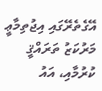އޭގެތެރޭގައި އިޖުތިމާޢީ މަރުކަޒު ތަރައްޤީ ކުރުމާއި، އައު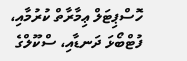ހޮސްޕިޓަލް ޢިމާރާތް ކުރުމާއި، ފުޓްބޯޅަ ދަނޑާއި، ސްކޫލްގެ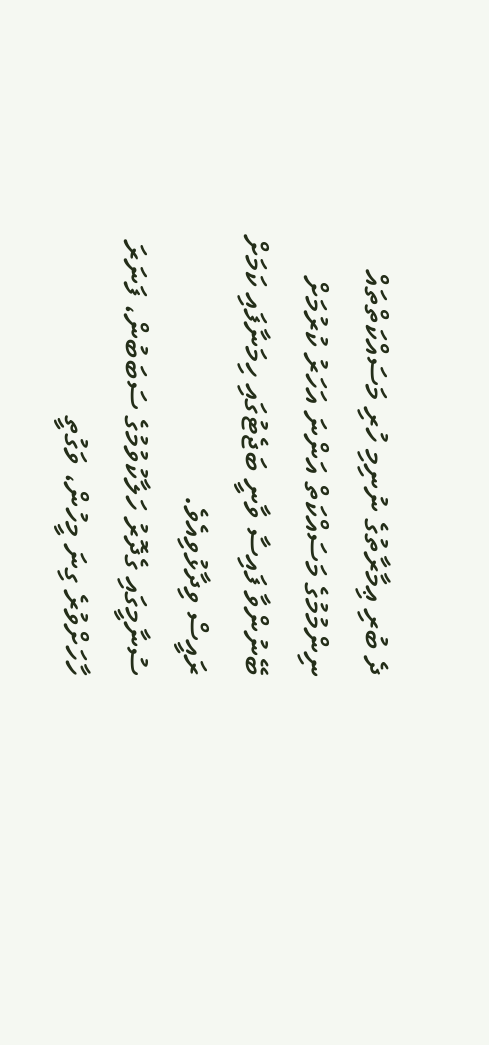ދެ ބުރި ޢިމާރާތުގެ ނުނިމި ހުރި މަސައްކަތްތައް ނިންމުމުގެ މަސައްކަތް އަންނަ އަހަރު ކުރުމަށް ބޭނުންވާ ފައިސާ ވާނީ ބަޖެޓުގައި ހިމަނާފައި ކަމަށް ރައީސް ވިދާޅުވިއެވެ.
ސުނާމީގައި ގެދޮރު ހަލާކުވުމުގެ ސަބަބުން، ފަނަރަ ހާހަށްވުރެ ގިނަ މީހުން، ވަގުތީ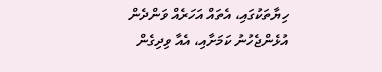ހިޔާތަކުގައި، އެތައް އަހަރެއް ވަންދެން އުޅެންޖެހުނު ކަމަށާއި، އެއާ ވިދިގެން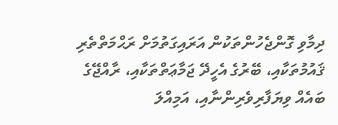ދިމާވި ގޮންޖެހުންތަކުން އަރައިގަތުމަށް ރަޙްމަތްތެރި ޤައުމުތަކާއި، ބޭރުގެ އެހީދޭ ޖަމާޢަތްތަކާއި، ރާއްޖޭގެ ބައެއް ވިޔަފާރިވެރިންނާއި، އަމިއްލަ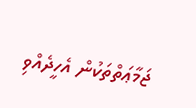ޖަމާޢަތްތަކުން އެހީދެއްވި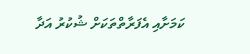ކަމަށާއި އެފަރާތްތަކަށް ޝުކުރު އަދާ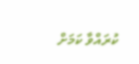ކުރައްވާ ކަމަށް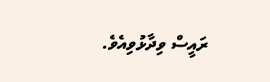ރައީސް ވިދާޅުވިއެވެ.